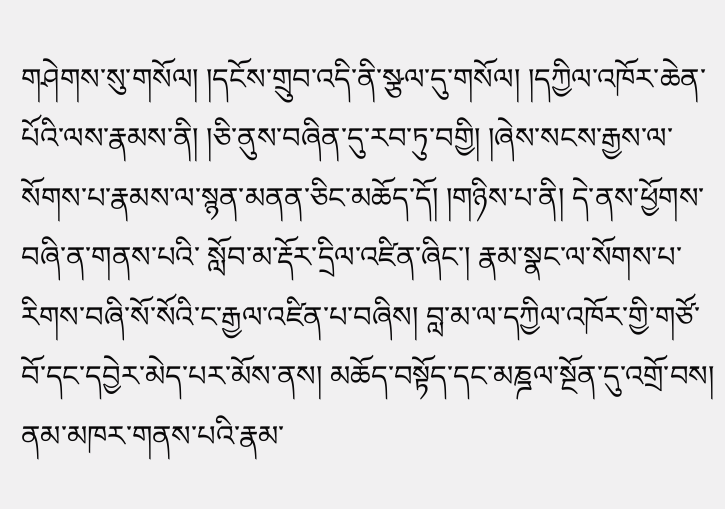གཤེགས་སུ་གསོལ། །དངོས་གྲུབ་འདི་ནི་སྩལ་དུ་གསོལ། །དཀྱིལ་འཁོར་ཆེན་པོའི་ལས་རྣམས་ནི། །ཅི་ནུས་བཞིན་དུ་རབ་ཏུ་བགྱི། །ཞེས་སངས་རྒྱས་ལ་སོགས་པ་རྣམས་ལ་སྙན་མནན་ཅིང་མཆོད་དོ། །གཉིས་པ་ནི། དེ་ནས་ཕྱོགས་བཞི་ན་གནས་པའི་ སློབ་མ་རྡོར་དྲིལ་འཛིན་ཞིང་། རྣམ་སྣང་ལ་སོགས་པ་རིགས་བཞི་སོ་སོའི་ང་རྒྱལ་འཛིན་པ་བཞིས། བླ་མ་ལ་དཀྱིལ་འཁོར་གྱི་གཙོ་བོ་དང་དབྱེར་མེད་པར་མོས་ནས། མཆོད་བསྟོད་དང་མཎྜལ་སྔོན་དུ་འགྲོ་བས། ནམ་མཁར་གནས་པའི་རྣམ་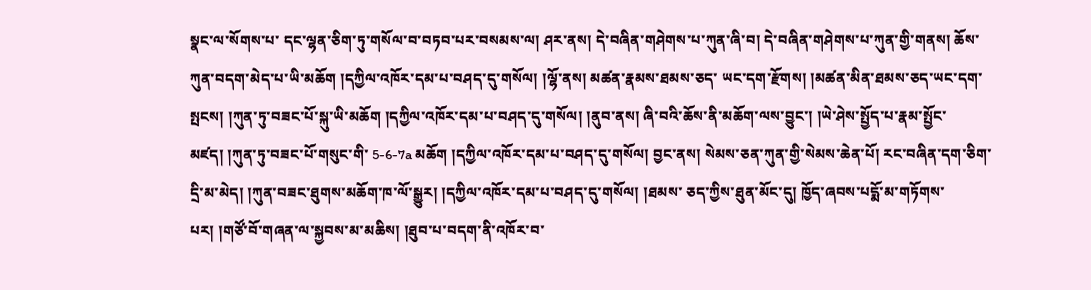སྣང་ལ་སོགས་པ་ དང་ལྷན་ཅིག་ཏུ་གསོལ་བ་བཏབ་པར་བསམས་ལ། ཤར་ནས། དེ་བཞིན་གཤེགས་པ་ཀུན་ཞི་བ། དེ་བཞིན་གཤེགས་པ་ཀུན་གྱི་གནས། ཆོས་ཀུན་བདག་མེད་པ་ཡི་མཆོག །དཀྱིལ་འཁོར་དམ་པ་བཤད་དུ་གསོལ། །ལྷོ་ནས། མཚན་རྣམས་ཐམས་ཅད་ ཡང་དག་རྫོགས། །མཚན་མིན་ཐམས་ཅད་ཡང་དག་སྤངས། །ཀུན་ཏུ་བཟང་པོ་སྐུ་ཡི་མཆོག །དཀྱིལ་འཁོར་དམ་པ་བཤད་དུ་གསོལ། །ནུབ་ནས། ཞི་བའི་ཆོས་ནི་མཆོག་ལས་བྱུང་། །ཡེ་ཤེས་སྤྱོད་པ་རྣམ་སྤྱོང་མཛད། །ཀུན་ཏུ་བཟང་པོ་གསུང་གི་ 5-6-7a མཆོག །དཀྱིལ་འཁོར་དམ་པ་བཤད་དུ་གསོལ། བྱང་ནས། སེམས་ཅན་ཀུན་གྱི་སེམས་ཆེན་པོ། རང་བཞིན་དག་ཅིག་དྲི་མ་མེད། །ཀུན་བཟང་ཐུགས་མཆོག་ཁ་ལོ་སྒྱུར། །དཀྱིལ་འཁོར་དམ་པ་བཤད་དུ་གསོལ། །ཐམས་ ཅད་ཀྱིས་ཐུན་མོང་དུ། ཁྱོད་ཞབས་པདྨོ་མ་གཏོགས་པར། །གཙོ་བོ་གཞན་ལ་སྐྱབས་མ་མཆིས། །ཐུབ་པ་བདག་ནི་འཁོར་བ་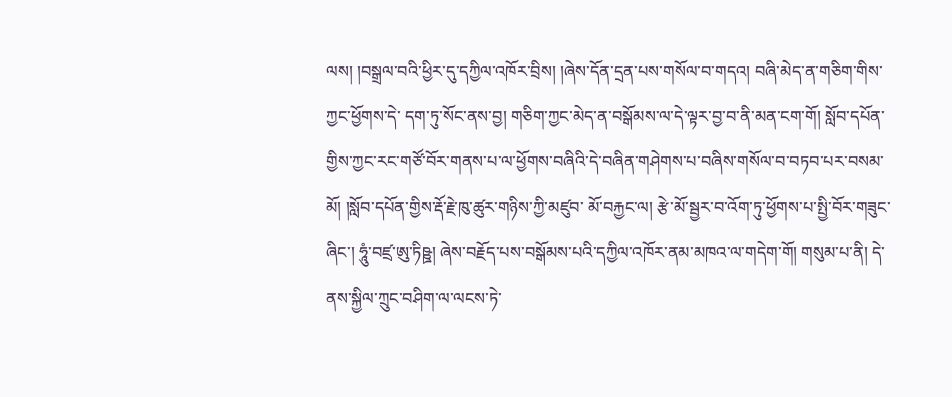ལས། །བསྒྲལ་བའི་ཕྱིར་དུ་དཀྱིལ་འཁོར་བྲིས། །ཞེས་དོན་དྲན་པས་གསོལ་བ་གདའ། བཞི་མེད་ན་གཅིག་གིས་ཀྱང་ཕྱོགས་དེ་ དག་ཏུ་སོང་ནས་བྱ། གཅིག་ཀྱང་མེད་ན་བསྒོམས་ལ་དེ་ལྟར་བྱ་བ་ནི་མན་ངག་གོ། སློབ་དཔོན་གྱིས་ཀྱང་རང་གཙོ་བོར་གནས་པ་ལ་ཕྱོགས་བཞིའི་དེ་བཞིན་གཤེགས་པ་བཞིས་གསོལ་བ་བཏབ་པར་བསམ་མོ། །སློབ་དཔོན་གྱིས་རྡོ་རྗེ་ཁུ་ཚུར་གཉིས་ཀྱི་མཛུབ་ མོ་བརྐྱང་ལ། རྩེ་མོ་སྦྱར་བ་འོག་ཏུ་ཕྱོགས་པ་སྤྱི་བོར་གཟུང་ཞིང་། ཧཱུཾ་བཛྲ་ཨུ་ཏིཥྛ། ཞེས་བརྗོད་པས་བསྒོམས་པའི་དཀྱིལ་འཁོར་ནམ་མཁའ་ལ་གདེག་གོ། གསུམ་པ་ནི། དེ་ནས་སྐྱིལ་ཀྲུང་བཤིག་ལ་ལངས་ཏེ་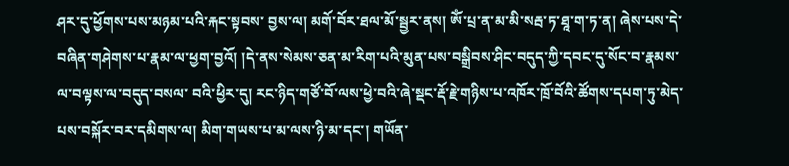ཤར་དུ་ཕྱོགས་པས་མཉམ་པའི་རྐང་སྟབས་ བྱས་ལ། མགོ་བོར་ཐལ་མོ་སྦྱར་ནས། ཨོཾ་པྲ་ན་མ་མི་སརྦ་ཏ་ཐཱ་ག་ཏ་ན། ཞེས་པས་དེ་བཞིན་གཤེགས་པ་རྣམ་ལ་ཕྱག་བྱའོ། །དེ་ནས་སེམས་ཅན་མ་རིག་པའི་མུན་པས་བསྒྲིབས་ཤིང་བདུད་ཀྱི་དབང་དུ་སོང་བ་རྣམས་ལ་བལྟས་ལ་བདུད་བསལ་ བའི་ཕྱིར་དུ། རང་ཉིད་གཙོ་བོ་ལས་ཕྱེ་བའི་ཞེ་སྡང་རྡོ་རྗེ་གཉིས་པ་འཁོར་ཁྲོ་བོའི་ཚོགས་དཔག་ཏུ་མེད་པས་བསྐོར་བར་དམིགས་ལ། མིག་གཡས་པ་མ་ལས་ཉི་མ་དང་། གཡོན་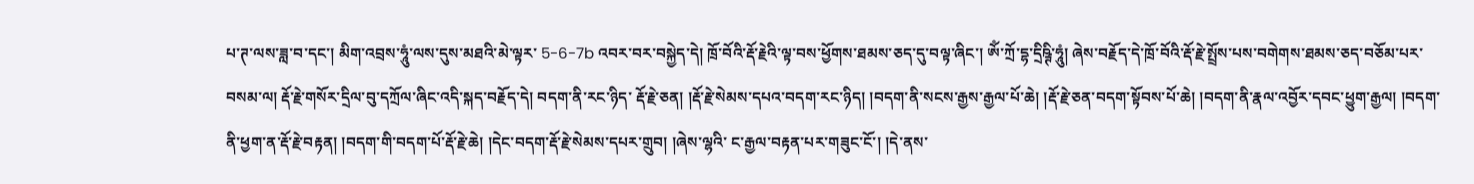པ་ཊ་ལས་ཟླ་བ་དང་། མིག་འབྲས་ཧཱུཾ་ལས་དུས་མཐའི་མེ་ལྟར་ 5-6-7b འབར་བར་བསྐྱེད་དེ། ཁྲོ་བོའི་རྡོ་རྗེའི་ལྟ་བས་ཕྱོགས་ཐམས་ཅད་དུ་བལྟ་ཞིང་། ཨོཾ་ཀྲོ་དྷ་དྲིཥྚི་ཧཱུཾ། ཞེས་བརྗོད་དེ་ཁྲོ་བོའི་རྡོ་རྗེ་སྤྲོས་པས་བགེགས་ཐམས་ཅད་བཅོམ་པར་བསམ་ལ། རྡོ་རྗེ་གསོར་དྲིལ་བུ་དཀྲོལ་ཞིང་འདི་སྐད་བརྗོད་དེ། བདག་ནི་རང་ཉིད་ རྡོ་རྗེ་ཅན། །རྡོ་རྗེ་སེམས་དཔའ་བདག་རང་ཉིད། །བདག་ནི་སངས་རྒྱས་རྒྱལ་པོ་ཆེ། །རྡོ་རྗེ་ཅན་བདག་སྟོབས་པོ་ཆེ། །བདག་ནི་རྣལ་འབྱོར་དབང་ཕྱུག་རྒྱལ། །བདག་ནི་ཕྱག་ན་རྡོ་རྗེ་བརྟན། །བདག་གི་བདག་པོ་རྡོ་རྗེ་ཆེ། །དེང་བདག་རྡོ་རྗེ་སེམས་དཔར་གྲུབ། །ཞེས་ལྷའི་ ང་རྒྱལ་བརྟན་པར་གཟུང་ངོ་། །དེ་ནས་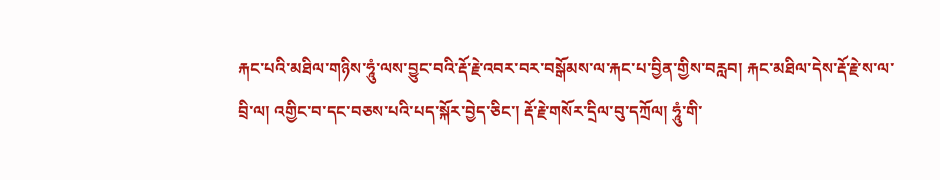རྐང་པའི་མཐིལ་གཉིས་ཧཱུཾ་ལས་བྱུང་བའི་རྡོ་རྗེ་འབར་བར་བསྒོམས་ལ་རྐང་པ་བྱིན་གྱིས་བརླབ། རྐང་མཐིལ་དེས་རྡོ་རྗེ་ས་ལ་བྲི་ལ། འགྱིང་བ་དང་བཅས་པའི་པད་སྐོར་བྱེད་ཅིང་། རྡོ་རྗེ་གསོར་དྲིལ་བུ་དཀྲོལ། ཧཱུཾ་གི་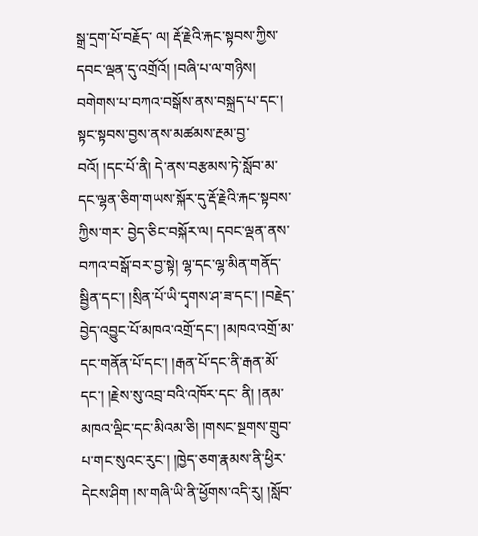སྒྲ་དྲག་པོ་བརྗོད་ ལ། རྡོ་རྗེའི་རྐང་སྟབས་ཀྱིས་དབང་ལྡན་དུ་འགྲོའོ། །བཞི་པ་ལ་གཉིས། བགེགས་པ་བཀའ་བསྒོས་ནས་བསྐྲད་པ་དང་། སྟང་སྟབས་བྱས་ནས་མཚམས་རྔམ་བྱ་བའོ། །དང་པོ་ནི། དེ་ནས་བརྩམས་ཏེ་སློབ་མ་དང་ལྷན་ཅིག་གཡས་སྐོར་དུ་རྡོ་རྗེའི་རྐང་སྟབས་ཀྱིས་གར་ བྱེད་ཅིང་བསྐོར་ལ། དབང་ལྡན་ནས་བཀའ་བསྒོ་བར་བྱ་སྟེ། ལྷ་དང་ལྷ་མིན་གནོད་སྦྱིན་དང་། །སྲིན་པོ་ཡི་དྭགས་ཤ་ཟ་དང་། །བརྗེད་བྱེད་འབྱུང་པོ་མཁའ་འགྲོ་དང་། །མཁའ་འགྲོ་མ་དང་གནོན་པོ་དང་། །རྒན་པོ་དང་ནི་རྒན་མོ་དང་། །རྗེས་སུ་འབྲ་བའི་འཁོར་དང་ ནི། །ནམ་མཁའ་ལྡིང་དང་མིའམ་ཅི། །གསང་སྔགས་གྲུབ་པ་གང་སུའང་རུང་། །ཁྱེད་ཅག་རྣམས་ནི་ཕྱིར་དེངས་ཤིག །ས་གཞི་ཡི་ནི་ཕྱོགས་འདི་རུ། །སློབ་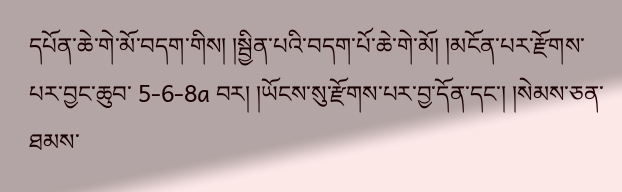དཔོན་ཆེ་གེ་མོ་བདག་གིས། །སྦྱིན་པའི་བདག་པོ་ཆེ་གེ་མོ། །མངོན་པར་རྫོགས་པར་བྱང་ཆུབ་ 5-6-8a བར། །ཡོངས་སུ་རྫོགས་པར་བྱ་དོན་དང་། །སེམས་ཅན་ཐམས་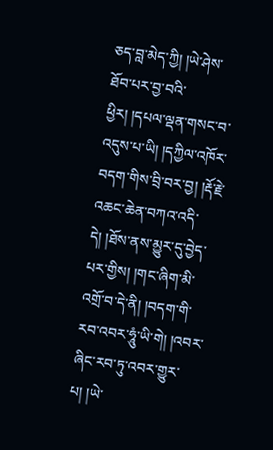ཅད་བླ་མེད་ཀྱི། །ཡེ་ཤེས་ཐོབ་པར་བྱ་བའི་ཕྱིར། །དཔལ་ལྡན་གསང་བ་འདུས་པ་ཡི། །དཀྱིལ་འཁོར་བདག་གིས་བྲི་བར་བྱ། །རྡོ་རྗེ་འཆང་ཆེན་བཀའ་འདི་དེ། །ཐོས་ནས་མྱུར་དུ་བྱེད་ པར་གྱིས། །གང་ཞིག་མི་འགྲོ་བ་དེ་ནི། །བདག་གི་རབ་འབར་ཧཱུཾ་ཡི་གེ། །འབར་ཞིང་རབ་ཏུ་འབར་གྱུར་པ། །ཡེ་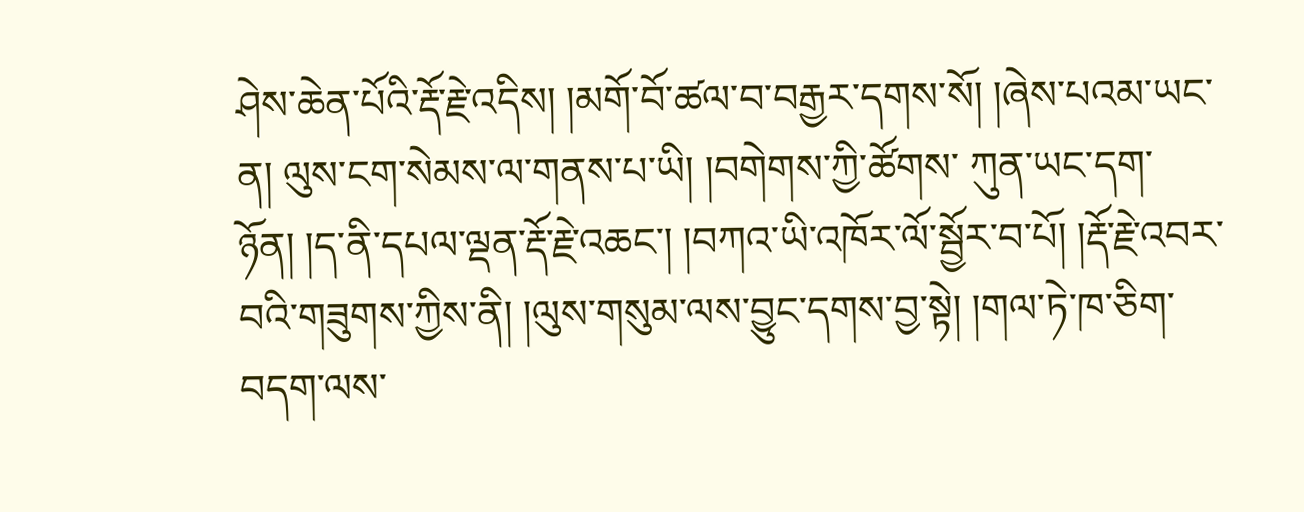ཤེས་ཆེན་པོའི་རྡོ་རྗེ་འདིས། །མགོ་བོ་ཚལ་བ་བརྒྱར་དགས་སོ། །ཞེས་པའམ་ཡང་ན། ལུས་ངག་སེམས་ལ་གནས་པ་ཡི། །བགེགས་ཀྱི་ཚོགས་ ཀུན་ཡང་དག་ཉོན། །ད་ནི་དཔལ་ལྡན་རྡོ་རྗེ་འཆང་། །བཀའ་ཡི་འཁོར་ལོ་སྦྱོར་བ་པོ། །རྡོ་རྗེ་འབར་བའི་གཟུགས་ཀྱིས་ནི། །ལུས་གསུམ་ལས་བྱུང་དགས་བྱ་སྟེ། །གལ་ཏེ་ཁ་ཅིག་བདག་ལས་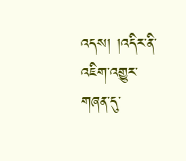འདས། །འདིར་ནི་འཇིག་འགྱུར་གཞན་དུ་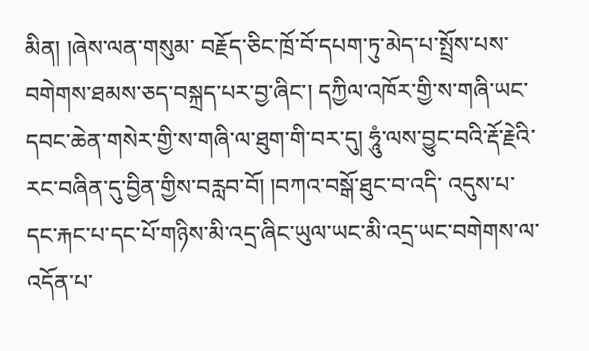མིན། །ཞེས་ལན་གསུམ་ བརྗོད་ཅིང་ཁྲོ་བོ་དཔག་ཏུ་མེད་པ་སྤྲོས་པས་བགེགས་ཐམས་ཅད་བསྐྲད་པར་བྱ་ཞིང་། དཀྱིལ་འཁོར་གྱི་ས་གཞི་ཡང་དབང་ཆེན་གསེར་གྱི་ས་གཞི་ལ་ཐུག་གི་བར་དུ། ཧཱུཾ་ལས་བྱུང་བའི་རྡོ་རྗེའི་རང་བཞིན་དུ་བྱིན་གྱིས་བརླབ་བོ། །བཀའ་བསྒོ་ཐུང་བ་འདི་ འདུས་པ་དང་རྐང་པ་དང་པོ་གཉིས་མི་འདྲ་ཞིང་ཡུལ་ཡང་མི་འདྲ་ཡང་བགེགས་ལ་འདོན་པ་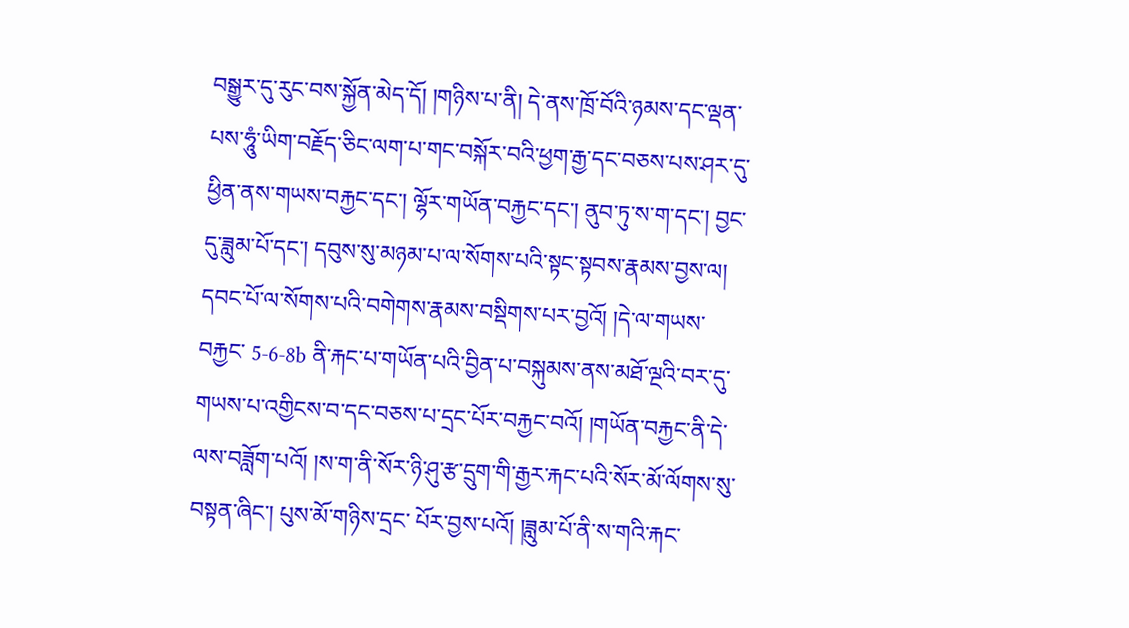བསྒྱུར་དུ་རུང་བས་སྐྱོན་མེད་དོ། །གཉིས་པ་ནི། དེ་ནས་ཁྲོ་བོའི་ཉམས་དང་ལྡན་པས་ཧཱུཾ་ཡིག་བརྗོད་ཅིང་ལག་པ་གང་བསྐོར་བའི་ཕྱག་རྒྱ་དང་བཅས་པས་ཤར་དུ་ ཕྱིན་ནས་གཡས་བརྐྱང་དང་། ལྷོར་གཡོན་བརྐྱང་དང་། ནུབ་ཏུ་ས་ག་དང་། བྱང་དུ་ཟླུམ་པོ་དང་། དབུས་སུ་མཉམ་པ་ལ་སོགས་པའི་སྟང་སྟབས་རྣམས་བྱས་ལ། དབང་པོ་ལ་སོགས་པའི་བགེགས་རྣམས་བསྡིགས་པར་བྱའོ། །དེ་ལ་གཡས་བརྐྱང་ 5-6-8b ནི་རྐང་པ་གཡོན་པའི་བྱིན་པ་བསྐུམས་ནས་མཐོ་ལྔའི་བར་དུ་གཡས་པ་འགྱིངས་བ་དང་བཅས་པ་དྲང་པོར་བརྐྱང་བའོ། །གཡོན་བརྐྱང་ནི་དེ་ལས་བཟློག་པའོ། །ས་ག་ནི་སོར་ཉི་ཤུ་རྩ་དྲུག་གི་རྒྱར་རྐང་པའི་སོར་མོ་ལོགས་སུ་བསྟན་ཞིང་། པུས་མོ་གཉིས་དྲང་ པོར་བྱས་པའོ། །ཟླུམ་པོ་ནི་ས་གའི་རྐང་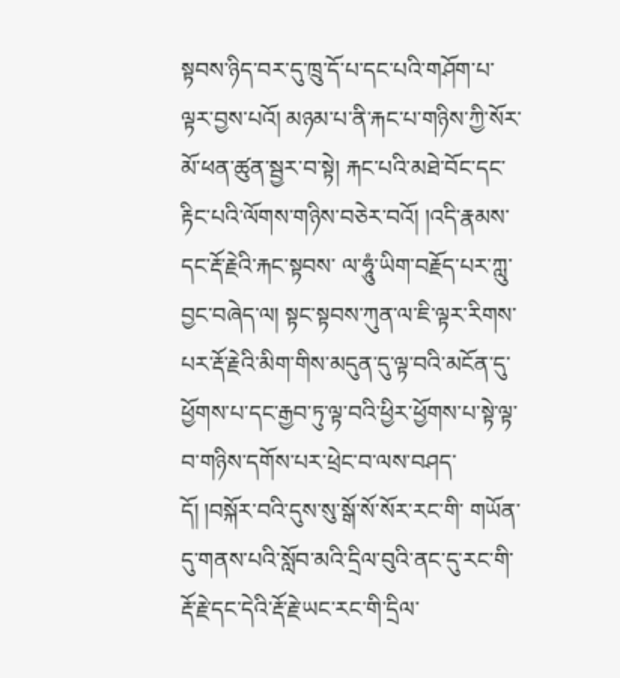སྟབས་ཉིད་བར་དུ་ཁྲུ་དོ་པ་དང་པའི་གཤོག་པ་ལྟར་བྱས་པའོ། མཉམ་པ་ནི་རྐང་པ་གཉིས་ཀྱི་སོར་མོ་ཕན་ཚུན་སྦྱར་བ་སྟེ། རྐང་པའི་མཐེ་བོང་དང་རྟིང་པའི་ལོགས་གཉིས་བཅེར་བའོ། །འདི་རྣམས་དང་རྡོ་རྗེའི་རྐང་སྟབས་ ལ་ཧཱུཾ་ཡིག་བརྗོད་པར་ཀླུ་བྱང་བཞེད་ལ། སྟང་སྟབས་ཀུན་ལ་ཇི་ལྟར་རིགས་པར་རྡོ་རྗེའི་མིག་གིས་མདུན་དུ་ལྟ་བའི་མངོན་དུ་ཕྱོགས་པ་དང་རྒྱབ་ཏུ་ལྟ་བའི་ཕྱིར་ཕྱོགས་པ་སྟེ་ལྟ་བ་གཉིས་དགོས་པར་ཕྲེང་བ་ལས་བཤད་དོ། །བསྐོར་བའི་དུས་སུ་སྒོ་སོ་སོར་རང་གི་ གཡོན་དུ་གནས་པའི་སློབ་མའི་དྲིལ་བུའི་ནང་དུ་རང་གི་རྡོ་རྗེ་དང་དེའི་རྡོ་རྗེ་ཡང་རང་གི་དྲིལ་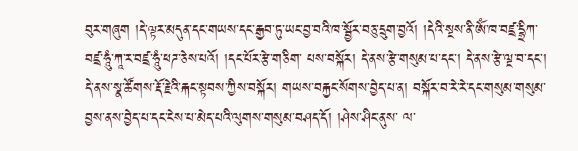བུར་གཞུག །དེ་ལྟར་མདུན་དང་གཡས་དང་རྒྱབ་ཏུ་ཡང་བྱ་བའི་ཁ་སྦྱོར་བཅུ་དྲུག་བྱའོ། །དེའི་སྔས་ནི་ཨོཾ་ཁ་བཛྲ་དྷྲིཀ་བཛྲ་ཧཱུཾ་ཀཱ་ར་བཛྲ་ཧཱུཾ་ཕཌ་ཅེས་པའོ། །དང་པོར་རྩེ་གཅིག་ པས་བསྐོར། དེ་ནས་རྩེ་གསུམ་པ་དང་། དེ་ནས་རྩེ་ལྔ་བ་དང་། དེ་ནས་སྣ་ཚོགས་རྡོ་རྗེའི་རྐང་སྟབས་ཀྱིས་བསྐོར། གཡས་བརྐྱང་སོགས་བྱེད་པ་ན། བསྐོར་བ་རེ་རེ་དང་གསུམ་གསུམ་བྱས་ནས་བྱེད་པ་དང་ངེས་པ་མེད་པའི་ལུགས་གསུམ་བཤད་དོ། །ཤེས་ཤིང་ནུས་ ལ་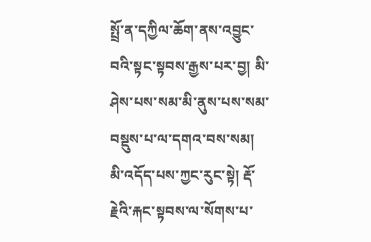སྤྲོ་ན་དཀྱིལ་ཆོག་ནས་འབྱུང་བའི་སྟང་སྟབས་རྒྱས་པར་བྱ། མི་ཤེས་པས་སམ་མི་ནུས་པས་སམ་བསྡུས་པ་ལ་དགའ་བས་སམ། མི་འདོད་པས་ཀྱང་རུང་སྟེ། རྡོ་རྗེའི་རྐང་སྟབས་ལ་སོགས་པ་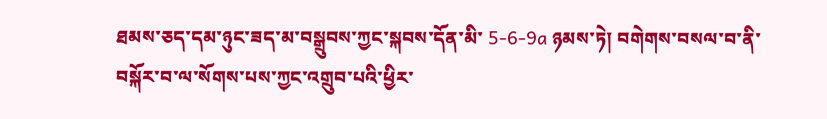ཐམས་ཅད་དམ་ཉུང་ཟད་མ་བསྒྲུབས་ཀྱང་སྐབས་དོན་མི་ 5-6-9a ཉམས་ཏེ། བགེགས་བསལ་བ་ནི་བསྐོར་བ་ལ་སོགས་པས་ཀྱང་འགྲུབ་པའི་ཕྱིར་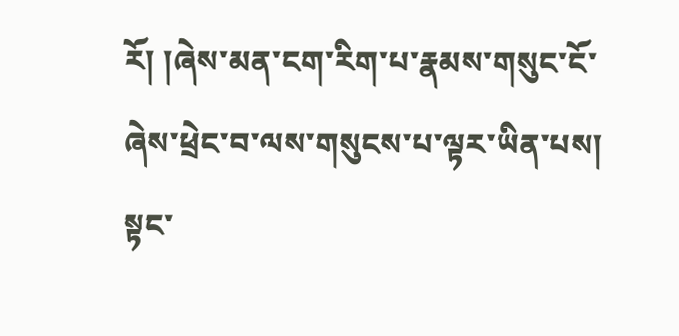རོ། །ཞེས་མན་ངག་རིག་པ་རྣམས་གསུང་ངོ་ཞེས་ཕྲེང་བ་ལས་གསུངས་པ་ལྟར་ཡིན་པས། སྟང་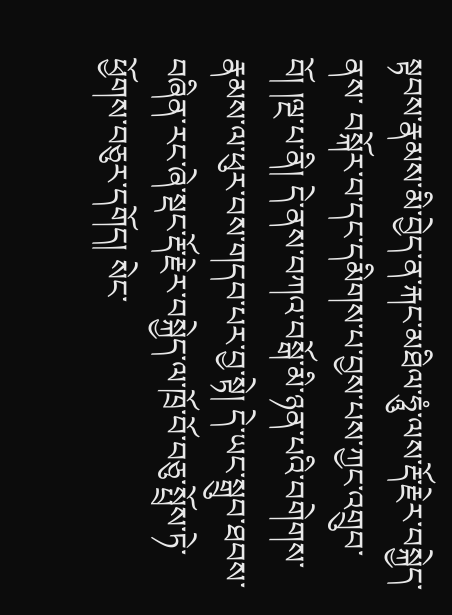སྟབས་རྣམས་མི་བྱེད་ན་རྐང་མཐིལ་ཧཱུཾ་ལས་རྡོ་རྗེར་བསྐྱེད་ནས་ བསྐོར་བ་དང་དམིགས་པ་བྱས་པས་ཀྱང་འགྲུབ་བོ། །ལྔ་པ་ནི། དེ་ནས་བཀའ་བསྒོ་མི་ཉན་པའི་བགེགས་རྣམས་ལ་ཕུར་བས་གདབ་པར་བྱ་སྟེ། དེ་ཡང་སྒྲུབ་ཐབས་བཞིན་རང་ཞེ་སྡང་རྡོ་རྗེར་བསྐྱེད་ལ་ཁྲོ་བོ་བཅུ་སྤྲོས་ཏེ་ཕྱོགས་བཅུར་དགོད། སེང་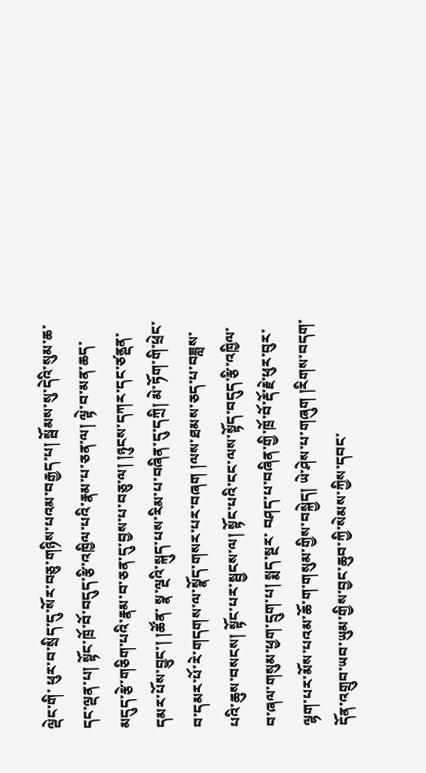ལྡེང་གི་ ཕུར་བ་སྲིད་དུ་སོར་བཅུ་གཉིས་པའམ་བརྒྱད་པ། སྦོམས་སུ་དེའི་སུམ་ཆ་དང་ལྡན་པ། སྟོང་ཁྲོ་བོ་བདུད་རྩི་འཁྱིལ་པའི་རྣམ་པ་ཅན་ལ། ལྟེ་བ་མན་ཆད་མདུད་རྩེ་གཅིག་པའི་རྣམ་བ་ཅན་དུ་བྱས་པ་བཅུ་ལ། །ཉུངས་དཀར་དང་ཙནྡན་དམར་པོས་བྱུང་། །ཚོན་ སྣ་ལྔའི་སྐུད་པས་རིམ་པ་བཞིན་དུ་དཀྲི། མེ་ཏོག་གི་ཕྲེང་བ་དམར་པོ་རེ་གདགས་ལ་སྣོད་གསར་པར་བཞག །ལས་ཐམས་ཅད་པ་བཟླས་པའི་ཆུས་བསངས། སྟོང་པར་སྦྱངས་ལ། སྟོང་པའི་ངང་ལས་སྟོད་བདུད་རྩི་འཁྱིལ་བ་ཞལ་གསུམ་ཕྱག་དྲུག་པ། སྨད་སྔར་ བཤད་པ་བཞིན་གྱི་ཁྲོ་བོ་རྡོ་རྗེ་ཕུར་བུར་ལྷག་པར་མོས་པའམ་ཆོ་ག་གསུམ་གྱིས་བསྐྱེད། ཡེ་ཤེས་པ་གཞུག །རིགས་བདག་དོན་འགྲུབ་ཡབ་ཡུམ་གྱིས་བྱང་ཆུབ་ཀྱི་སེམས་ཀྱིས་དབང་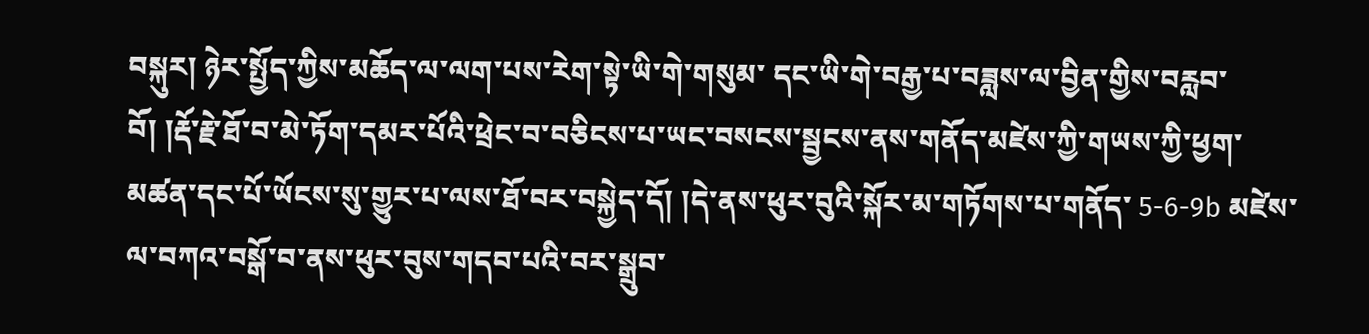བསྐུར། ཉེར་སྤྱོད་ཀྱིས་མཆོད་ལ་ལག་པས་རེག་སྟེ་ཡི་གེ་གསུམ་ དང་ཡི་གེ་བརྒྱ་པ་བཟླས་ལ་བྱིན་གྱིས་བརླབ་བོ། །རྡོ་རྗེ་ཐོ་བ་མེ་ཏོག་དམར་པོའི་ཕྲེང་བ་བཅིངས་པ་ཡང་བསངས་སྦྱངས་ནས་གནོད་མཛེས་ཀྱི་གཡས་ཀྱི་ཕྱག་མཚན་དང་པོ་ཡོངས་སུ་གྱུར་པ་ལས་ཐོ་བར་བསྐྱེད་དོ། །དེ་ནས་ཕུར་བུའི་སྐོར་མ་གཏོགས་པ་གནོད་ 5-6-9b མཛེས་ལ་བཀའ་བསྒོ་བ་ནས་ཕུར་བུས་གདབ་པའི་བར་སྒྲུབ་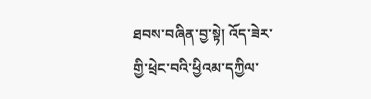ཐབས་བཞིན་བྱ་སྟེ། འོད་ཟེར་གྱི་ཕྲེང་བའི་ཕྱིའམ་དཀྱིལ་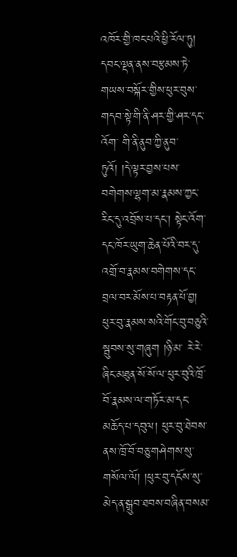འཁོར་གྱི་ཁང་པའི་ཕྱི་རོལ་ཏུ། དབང་ལྡན་ནས་བརྩམས་ཏེ་གཡས་བསྐོར་གྱིས་ཕུར་བུས་གདབ་སྟེ་གི་ནི་ཤར་གྱི་ཤར་དང་འོག་ གི་ནི་ནུབ་ཀྱི་ནུབ་ཏུའོ། །དེ་ལྟར་བྱས་པས་བགེགས་ལྷག་མ་རྣམས་ཀྱང་རིང་དུ་འབྲོས་པ་དང་། སྟེང་འོག་དང་ཁོར་ཡུག་ཆེན་པོའི་བར་དུ་འགྲོ་བ་རྣམས་བགེགས་དང་བྲལ་བར་མོས་པ་བརྟན་པོ་བྱ། ཕུར་བུ་རྣམས་སའི་གོང་བུ་བཅུའི་སྦུབས་སུ་གཞུག །ཉི་མ་ རེ་རེ་ཞིང་མཐུན་སོ་སོ་ལ་ཕུར་བུའི་ཁྲོ་བོ་རྣམས་ལ་གཏོར་མ་དང་མཆོད་པ་དབུལ། ཕུར་བུ་ཐེབས་ནས་ཁྲོ་བོ་བཅུ་གཤེགས་སུ་གསོལ་ལོ། །ཕུར་བུ་དངོས་སུ་མེད་ན་སྒྲུབ་ཐབས་བཞིན་བསམ་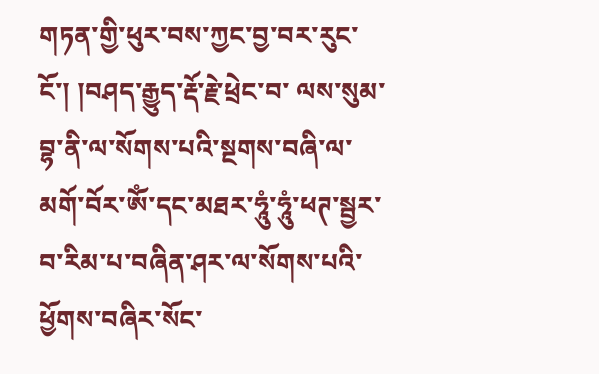གཏན་གྱི་ཕུར་བས་ཀྱང་བྱ་བར་རུང་ངོ་། །བཤད་རྒྱུད་རྡོ་རྗེ་ཕྲེང་བ་ ལས་སུམ་བྷ་ནི་ལ་སོགས་པའི་སྔགས་བཞི་ལ་མགོ་བོར་ཨོཾ་དང་མཐར་ཧཱུཾ་ཧཱུཾ་ཕཊ་སྦྱར་བ་རིམ་པ་བཞིན་ཤར་ལ་སོགས་པའི་ཕྱོགས་བཞིར་སོང་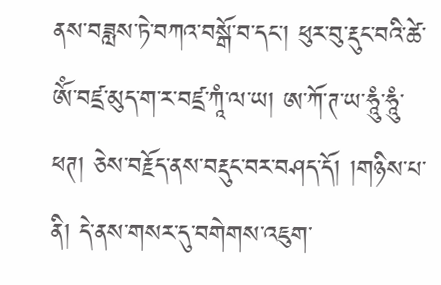ནས་བཟླས་ཏེ་བཀའ་བསྒོ་བ་དང་། ཕུར་བུ་རྡུང་བའི་ཚེ་ཨོཾ་བཛྲ་མུད་ག་ར་བཛྲ་ཀཱཾ་ལ་ཡ། ཨ་ཀོ་ཊ་ཡ་ཧཱུཾ་ཧཱུཾ་ཕཊ། ཅེས་བརྗོད་ནས་བརྡུང་བར་བཤད་དོ། །གཉིས་པ་ནི། དེ་ནས་གསར་དུ་བགེགས་འཇུག་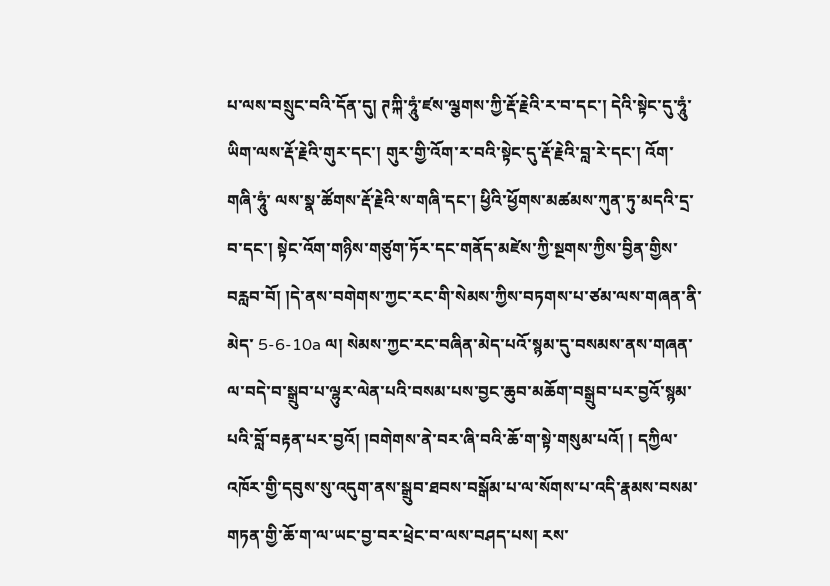པ་ལས་བསྲུང་བའི་དོན་དུ། ཊཀྐི་ཧཱུཾ་ཛས་ལྕགས་ཀྱི་རྡོ་རྗེའི་ར་བ་དང་། དེའི་སྟེང་དུ་ཧཱུཾ་ཡིག་ལས་རྡོ་རྗེའི་གུར་དང་། གུར་གྱི་འོག་ར་བའི་སྟེང་དུ་རྡོ་རྗེའི་བླ་རེ་དང་། འོག་གཞི་ཧཱུཾ་ ལས་སྣ་ཚོགས་རྡོ་རྗེའི་ས་གཞི་དང་། ཕྱིའི་ཕྱོགས་མཚམས་ཀུན་ཏུ་མདའི་དྲ་བ་དང་། སྟེང་འོག་གཉིས་གཙུག་ཏོར་དང་གནོད་མཛེས་ཀྱི་སྔགས་ཀྱིས་བྱིན་གྱིས་བརླབ་བོ། །དེ་ནས་བགེགས་ཀྱང་རང་གི་སེམས་ཀྱིས་བཏགས་པ་ཙམ་ལས་གཞན་ནི་མེད་ 5-6-10a ལ། སེམས་ཀྱང་རང་བཞིན་མེད་པའོ་སྙམ་དུ་བསམས་ནས་གཞན་ལ་བདེ་བ་སྒྲུབ་པ་ལྷུར་ལེན་པའི་བསམ་པས་བྱང་ཆུབ་མཆོག་བསྒྲུབ་པར་བྱའོ་སྙམ་པའི་བློ་བརྟན་པར་བྱའོ། །བགེགས་ནེ་བར་ཞི་བའི་ཆོ་ག་སྟེ་གསུམ་པའོ། ། དཀྱིལ་འཁོར་གྱི་དབུས་སུ་འདུག་ནས་སྒྲུབ་ཐབས་བསྒོམ་པ་ལ་སོགས་པ་འདི་རྣམས་བསམ་གཏན་གྱི་ཆོ་ག་ལ་ཡང་བྱ་བར་ཕྲེང་བ་ལས་བཤད་པས། རས་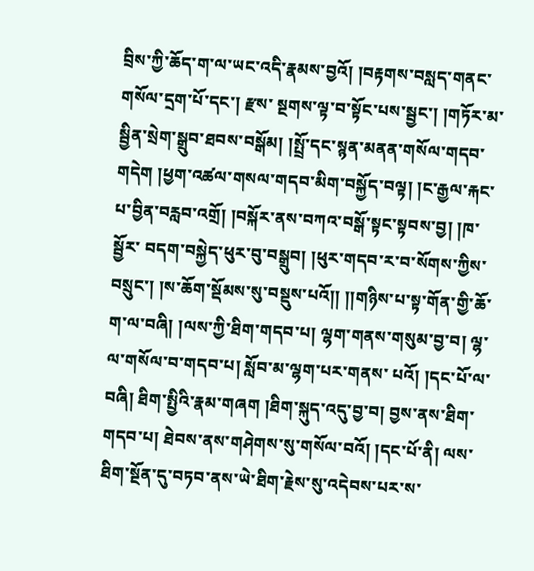བྲིས་ཀྱི་ཆོད་ག་ལ་ཡང་འདི་རྣམས་བྱའོ། །བརྟགས་བསླད་གནང་གསོལ་དྲག་པོ་དང་། རྫས་ སྔགས་ལྟ་བ་སྟོང་པས་སྦྱང་། །གཏོར་མ་སྦྱིན་སྲེག་སྒྲུབ་ཐབས་བསྒོམ། །སྤྲོ་དང་སྙན་མནན་གསོལ་གདབ་གདེག །ཕྱག་འཚལ་གསལ་གདབ་མིག་བསྐྱོད་བལྟ། །ང་རྒྱལ་རྐང་པ་བྱིན་བརླབ་འགྲོ། །བསྐོར་ནས་བཀའ་བསྒོ་སྟང་སྟབས་བྱ། །ཁ་སྦྱོར་ བདག་བསྐྱེད་ཕུར་བུ་བསྒྲུབ། །ཕུར་གདབ་ར་བ་སོགས་ཀྱིས་བསྲུང་། །ས་ཆོག་སྡོམས་སུ་བསྡུས་པའོ།། །།གཉིས་པ་སྟ་གོན་གྱི་ཆོ་ག་ལ་བཞི། །ལས་ཀྱི་ཐིག་གདབ་པ། ལྷག་གནས་གསུམ་བྱ་བ། ལྷ་ལ་གསོལ་བ་གདབ་པ། སློབ་མ་ལྷག་པར་གནས་ པའོ། །དང་པོ་ལ་བཞི། ཐིག་སྤྱིའི་རྣམ་གཞག །ཐིག་སྐུད་འདུ་བྱ་བ། བྱས་ནས་ཐིག་གདབ་པ། ཐེབས་ནས་གཤེགས་སུ་གསོལ་བའོ། །དང་པོ་ནི། ལས་ཐིག་སྔོན་དུ་བཏབ་ནས་ཡེ་ཐིག་རྗེས་སུ་འདེབས་པར་ས་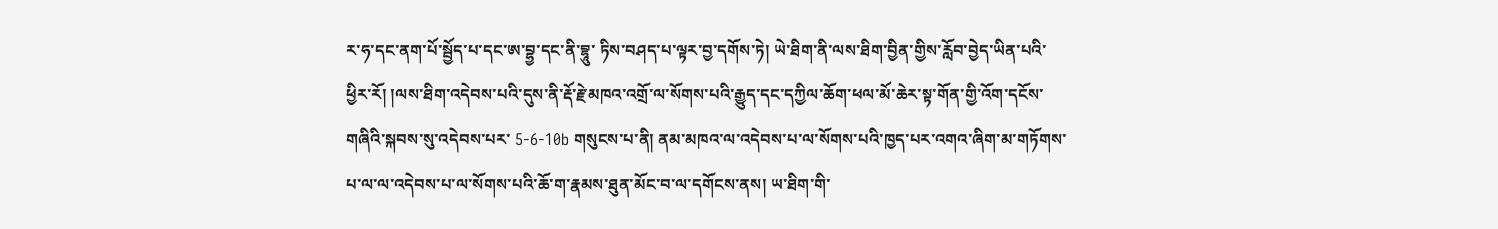ར་ཧ་དང་ནག་པོ་སྦྱོད་པ་དང་ཨ་བྷྱ་དང་ནི་བྷཱུ་ ཏིས་བཤད་པ་ལྟར་བྱ་དགོས་ཏེ། ཡེ་ཐིག་ནི་ལས་ཐིག་བྱིན་གྱིས་རློབ་བྱེད་ཡིན་པའི་ཕྱིར་རོ། །ལས་ཐིག་འདེབས་པའི་དུས་ནི་རྡོ་རྗེ་མཁའ་འགྲོ་ལ་སོགས་པའི་རྒྱུད་དང་དཀྱིལ་ཆོག་ཕལ་མོ་ཆེར་སྟ་གོན་གྱི་འོག་དངོས་གཞིའི་སྐབས་སུ་འདེབས་པར་ 5-6-10b གསུངས་པ་ནི། ནམ་མཁའ་ལ་འདེབས་པ་ལ་སོགས་པའི་ཁྱད་པར་འགའ་ཞིག་མ་གཏོགས་པ་ལ་ལ་འདེབས་པ་ལ་སོགས་པའི་ཆོ་ག་རྣམས་ཐུན་མོང་བ་ལ་དགོངས་ནས། ཡ་ཐིག་གི་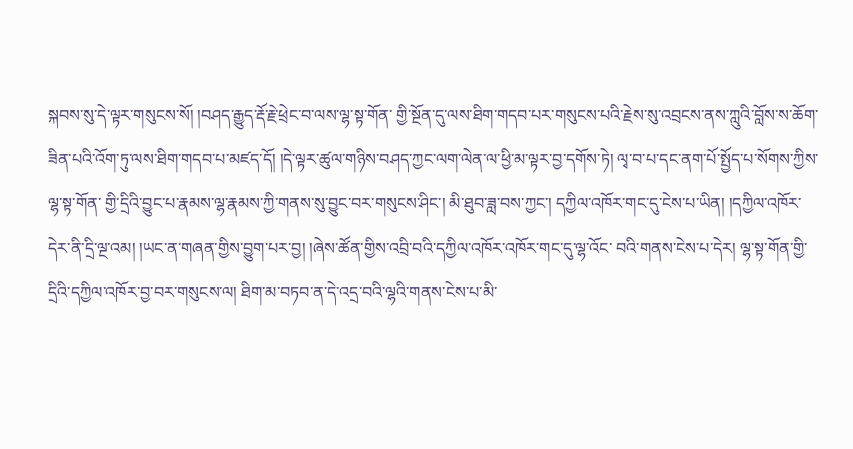སྐབས་སུ་དེ་ལྟར་གསུངས་སོ། །བཤད་རྒྱུད་རྡོ་རྗེ་ཕྲེང་བ་ལས་ལྷ་སྟ་གོན་ གྱི་སྔོན་དུ་ལས་ཐིག་གདབ་པར་གསུངས་པའི་རྗེས་སུ་འབྲངས་ནས་ཀླུའི་བློས་ས་ཆོག་ཟིན་པའི་འོག་ཏུ་ལས་ཐིག་གདབ་པ་མཛད་དོ། །དེ་ལྟར་ཚུལ་གཉིས་བཤད་ཀྱང་ལག་ལེན་ལ་ཕྱི་མ་ལྟར་བྱ་དགོས་ཏེ། ལྭ་བ་པ་དང་ནག་པོ་སྤྱོད་པ་སོགས་ཀྱིས་ལྷ་སྟ་གོན་ གྱི་དྲིའི་བྱུང་པ་རྣམས་ལྷ་རྣམས་ཀྱི་གནས་སུ་བྱུང་བར་གསུངས་ཤིང་། མི་ཐུབ་ཟླ་བས་ཀྱང་། དཀྱིལ་འཁོར་གང་དུ་ངེས་པ་ཡིན། །དཀྱིལ་འཁོར་དེར་ནི་དྲི་ལྔ་འམ། །ཡང་ན་གཞན་གྱིས་བྱུག་པར་བྱ། །ཞེས་ཚོན་གྱིས་འབྲི་བའི་དཀྱིལ་འཁོར་འཁོར་གང་དུ་ལྷ་འོང་ བའི་གནས་ངེས་པ་དེར། ལྷ་སྟ་གོན་གྱི་དྲིའི་དཀྱིལ་འཁོར་བྱ་བར་གསུངས་ལ། ཐིག་མ་བཏབ་ན་དེ་འདྲ་བའི་ལྷའི་གནས་ངེས་པ་མི་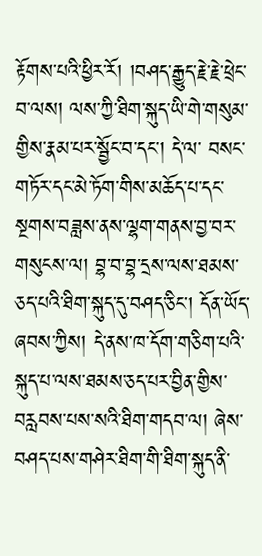རྟོགས་པའི་ཕྱིར་རོ། །བཤད་རྒྱུད་རྗེ་རྗེ་ཕྲེང་བ་ལས། ལས་ཀྱི་ཐིག་སྐུད་ཡི་གེ་གསུམ་གྱིས་རྣམ་པར་སྦྱོང་བ་དང་། དེ་ལ་ བསང་གཏོར་དང་མེ་ཏོག་གིས་མཆོད་པ་དང་སྔགས་བཟླས་ནས་ལྷག་གནས་བྱ་བར་གསུངས་ལ། བྷ་བ་བྷ་དྲས་ལས་ཐམས་ཅད་པའི་ཐིག་སྐུད་དུ་བཤད་ཅིང་། དོན་ཡོད་ཞབས་ཀྱིས། དེ་ནས་ཁ་དོག་གཅིག་པའི་སྐུད་པ་ལས་ཐམས་ཅད་པར་བྱིན་གྱིས་ བརླབས་པས་སའི་ཐིག་གདབ་ལ། ཞེས་བཤད་པས་གཤེར་ཐིག་གི་ཐིག་སྐུད་ནི་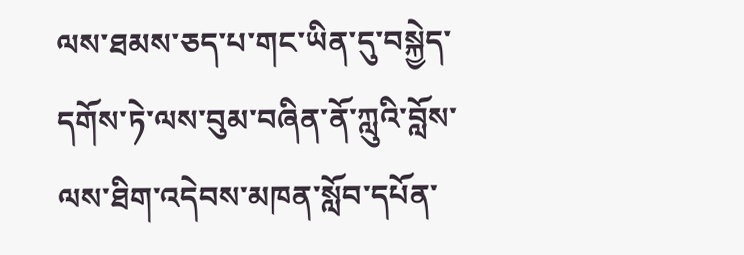ལས་ཐམས་ཅད་པ་གང་ཡིན་དུ་བསྐྱེད་དགོས་ཏེ་ལས་བུམ་བཞིན་ནོ་ཀླུའི་བློས་ལས་ཐིག་འདེབས་མཁན་སློབ་དཔོན་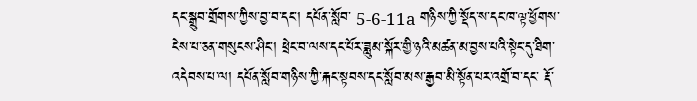དང་སྒྲུབ་གྲོགས་ཀྱིས་བྱ་བ་དང་། དཔོན་སློབ་ 5-6-11a གཉིས་ཀྱི་སྡོད་ས་དང་ཁ་ལྟ་ཕྱོགས་ངེས་པ་ཅན་གསུངས་ཤིང་། ཕྲེང་བ་ལས་དང་པོར་ཟླུམ་སྐོར་གྱི་ཉའི་མཚན་མ་བྱས་པའི་སྟེང་དུ་ཐིག་འདེབས་པ་ལ། དཔོན་སློབ་གཉིས་ཀྱི་རྐང་སྟབས་དང་སློབ་མས་རྒྱབ་མི་སྟོན་པར་འགྲོ་བ་དང་ རྡོ་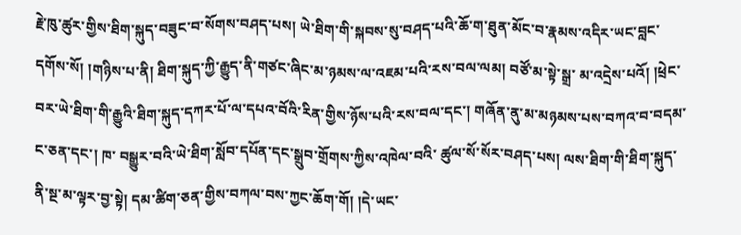རྗེ་ཁུ་ཚུར་གྱིས་ཐིག་སྐུད་བཟུང་བ་སོགས་བཤད་པས། ཡེ་ཐིག་གི་སྐབས་སུ་བཤད་པའི་ཆོ་ག་ཐུན་མོང་བ་རྣམས་འདིར་ཡང་བླང་དགོས་སོ། །གཉིས་པ་ནི། ཐིག་སྐུད་ཀྱི་རྒྱུད་ནི་གཙང་ཞིང་མ་ཉམས་ལ་འཇམ་པའི་རས་བལ་ལམ། བཙོ་མ་སྟེ་སྒྲ་ མ་འདྲེས་པའོ། །ཕྲེང་བར་ཡེ་ཐིག་གི་རྒྱུའི་ཐིག་སྐུད་དཀར་པོ་ལ་དཔའ་བོའི་རིན་གྱིས་ཉོས་པའི་རས་བལ་དང་། གཞོན་ནུ་མ་མཉམས་པས་བཀའ་བ་བདམ་ང་ཅན་དང་། ཁ་ བསྒྱུར་བའི་ཡེ་ཐིག་སློབ་དཔོན་དང་སྒྲུབ་གྲོགས་ཀྱིས་འཁེལ་བའི་ ཚུལ་སོ་སོར་བཤད་པས། ལས་ཐིག་གི་ཐིག་སྐུད་ནི་སྔ་མ་ལྟར་བྱ་སྟེ། དམ་ཚིག་ཅན་གྱིས་བཀལ་བས་ཀྱང་ཆོག་གོ། །དེ་ཡང་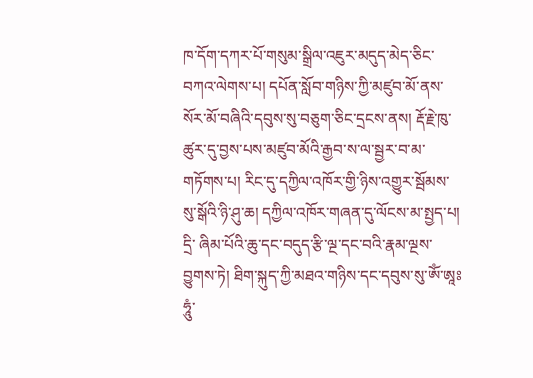ཁ་དོག་དཀར་པོ་གསུམ་སྒྲིལ་འཇུར་མདུད་མེད་ཅིང་བཀའ་ལེགས་པ། དཔོན་སློབ་གཉིས་ཀྱི་མཛུབ་མོ་ནས་ སོར་མོ་བཞིའི་དབུས་སུ་བཅུག་ཅིང་དྲངས་ནས། རྡོ་རྗེ་ཁུ་ཚུར་དུ་བྱས་པས་མཛུབ་མོའི་རྒྱབ་ས་ལ་སྦྱར་བ་མ་གཏོགས་པ། རིང་དུ་དཀྱིལ་འཁོར་གྱི་ཉིས་འགྱུར་སྦོམས་སུ་སྒོའི་ཉི་ཤུ་ཆ། དཀྱིལ་འཁོར་གཞན་དུ་ལོངས་མ་སྤྱད་པ། དྲི་ ཞིམ་པོའི་ཆུ་དང་བདུད་རྩི་ལྔ་དང་བའི་རྣམ་ལྔས་བྱུགས་ཏེ། ཐིག་སྐུད་ཀྱི་མཐའ་གཉིས་དང་དབུས་སུ་ཨོཾ་ཨཱཿཧཱུཾ་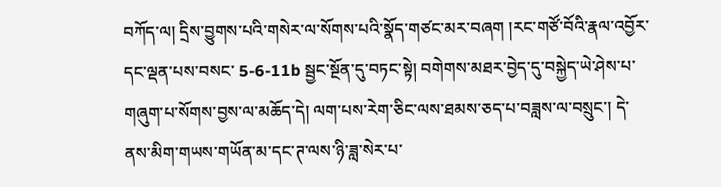བཀོད་ལ། དྲིས་བྱུགས་པའི་གསེར་ལ་སོགས་པའི་སྣོད་གཙང་མར་བཞག །རང་གཙོ་བོའི་རྣལ་འབྱོར་དང་ལྡན་པས་བསང་ 5-6-11b སྦྱང་སྔོན་དུ་བཏང་སྟེ། བགེགས་མཐར་བྱེད་དུ་བསྐྱེད་ཡེ་ཤེས་པ་གཞུག་པ་སོགས་བྱས་ལ་མཆོད་དེ། ལག་པས་རེག་ཅིང་ལས་ཐམས་ཅད་པ་བཟླས་ལ་བསྲུང་། དེ་ནས་མིག་གཡས་གཡོན་མ་དང་ཊ་ལས་ཉི་ཟླ་སེར་པ་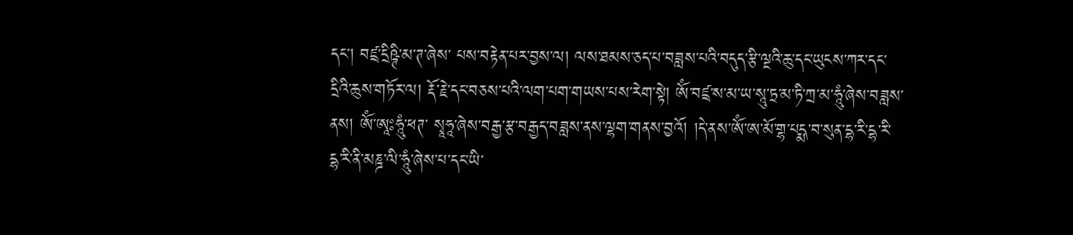དང་། བཛྲ་དྲིཥྚི་མ་ཊ་ཞེས་ པས་བརྟེན་པར་བྱས་ལ། ལས་ཐམས་ཅད་པ་བཟླས་པའི་བདུད་རྩི་ལྔའི་ཆུ་དང་ཡུངས་ཀར་དང་དྲིའི་ཆུས་གཏོར་ལ། རྡོ་རྗེ་དང་བཅས་པའི་ལག་པག་གཡས་པས་རེག་སྟེ། ཨོཾ་བཛྲ་ས་མ་ཡ་སཱུ་ཏྲ་མ་ཏི་ཀྲ་མ་ཧཱུཾ་ཞེས་བཟླས་ནས། ཨོཾ་ཨཱཿཧཱུཾ་ཕཊ་ སྭཱཧཱ་ཞེས་བརྒྱ་རྩ་བརྒྱད་བཟླས་ནས་ལྷག་གནས་བྱའོ། །དེ་ནས་ཨོཾ་ཨ་མོ་གྷ་པདྨ་བ་སུན་དྷ་རི་དྷ་རི་དྷ་རི་ནི་མཎྜ་ལི་ཧཱུཾ་ཞེས་པ་དང་ཡི་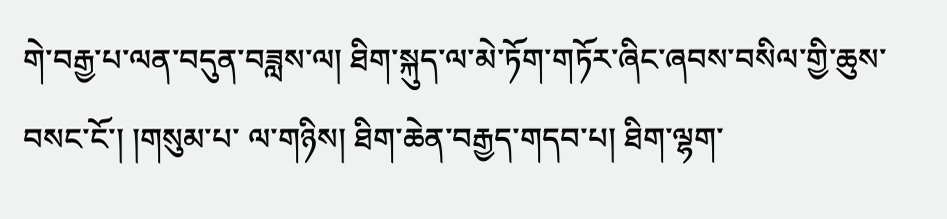གེ་བརྒྱ་པ་ལན་བདུན་བཟླས་ལ། ཐིག་སྐུད་ལ་མེ་ཏོག་གཏོར་ཞིང་ཞབས་བསིལ་གྱི་ཆུས་བསང་ངོ་། །གསུམ་པ་ ལ་གཉིས། ཐིག་ཆེན་བརྒྱད་གདབ་པ། ཐིག་ལྷག་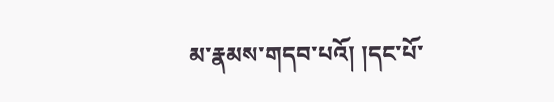མ་རྣམས་གདབ་པའོ། །དང་པོ་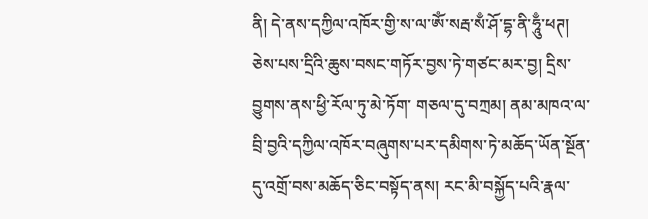ནི། དེ་ནས་དཀྱིལ་འཁོར་གྱི་ས་ལ་ཨོཾ་སརྦ་སྃ་ཤོ་དྷ་ནི་ཧཱུྃ་ཕཊ། ཅེས་པས་དྲིའི་ཆུས་བསང་གཏོར་བྱས་ཏེ་གཙང་མར་བྱ། དྲིས་བྱུགས་ནས་ཕྱི་རོལ་ཏུ་མེ་ཏོག་ གཅལ་དུ་བཀྲམ། ནམ་མཁའ་ལ་བྲི་བྱའི་དཀྱིལ་འཁོར་བཞུགས་པར་དམིགས་ཏེ་མཆོད་ཡོན་སྔོན་དུ་འགྲོ་བས་མཆོད་ཅིང་བསྟོད་ནས། རང་མི་བསྐྱོད་པའི་རྣལ་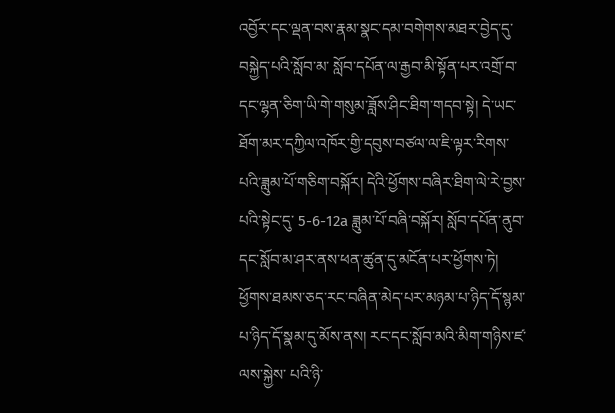འབྱོར་དང་ལྡན་བས་རྣམ་སྣང་དམ་བགེགས་མཐར་བྱེད་དུ་བསྐྱེད་པའི་སློབ་མ་ སློབ་དཔོན་ལ་རྒྱབ་མི་སྟོན་པར་འགྲོ་བ་དང་ལྷན་ཅིག་ཡི་གེ་གསུམ་ཟློས་ཤིང་ཐིག་གདབ་སྟེ། དེ་ཡང་ཐོག་མར་དཀྱིལ་འཁོར་གྱི་དབུས་བཙལ་ལ་ཇི་ལྟར་རིགས་པའི་ཟླུམ་པོ་གཅིག་བསྐོར། དེའི་ཕྱོགས་བཞིར་ཐིག་ལེ་རེ་བྱས་པའི་སྟེང་དུ་ 5-6-12a ཟླུམ་པོ་བཞི་བསྐོར། སློབ་དཔོན་ནུབ་དང་སློབ་མ་ཤར་ནས་ཕན་ཚུན་དུ་མངོན་པར་ཕྱོགས་ཏེ། ཕྱོགས་ཐམས་ཅད་རང་བཞིན་མེད་པར་མཉམ་པ་ཉིད་དོ་སྙམ་པ་ཉིད་དོ་སྣམ་དུ་མོས་ནས། རང་དང་སློབ་མའི་མིག་གཉིས་ཛ་ལས་སྐྱེས་ པའི་ཉི་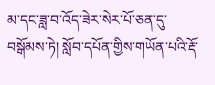མ་དང་ཟླ་བ་འོད་ཟེར་སེར་པོ་ཅན་དུ་བསྒོམས་ཏེ། སློབ་དཔོན་གྱིས་གཡོན་པའི་རྡོ་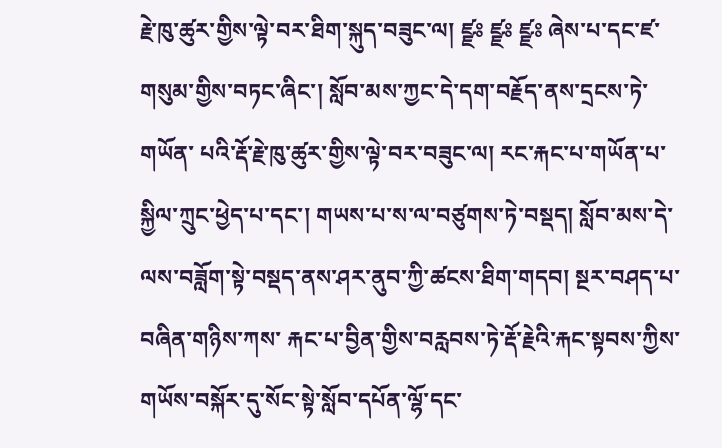རྗེ་ཁུ་ཚུར་གྱིས་ལྟེ་བར་ཐིག་སྐུད་བཟུང་ལ། ཛྫཿ ཛྫཿ ཛྫཿ ཞེས་པ་དང་ཛ་གསུམ་གྱིས་བཏང་ཞིང་། སློབ་མས་ཀྱང་དེ་དག་བརྗོད་ནས་དྲངས་ཏེ་གཡོན་ པའི་རྡོ་རྗེ་ཁུ་ཚུར་གྱིས་ལྟེ་བར་བཟུང་ལ། རང་རྐང་པ་གཡོན་པ་སྐྱིལ་ཀྲུང་ཕྱེད་པ་དང་། གཡས་པ་ས་ལ་བཙུགས་ཏེ་བསྡད། སློབ་མས་དེ་ལས་བཟློག་སྟེ་བསྡད་ནས་ཤར་ནུབ་ཀྱི་ཚངས་ཐིག་གདབ། སྔར་བཤད་པ་བཞིན་གཉིས་ཀས་ རྐང་པ་བྱིན་གྱིས་བརླབས་ཏེ་རྡོ་རྗེའི་རྐང་སྟབས་ཀྱིས་གཡོས་བསྐོར་དུ་སོང་སྟེ་སློབ་དཔོན་ལྷོ་དང་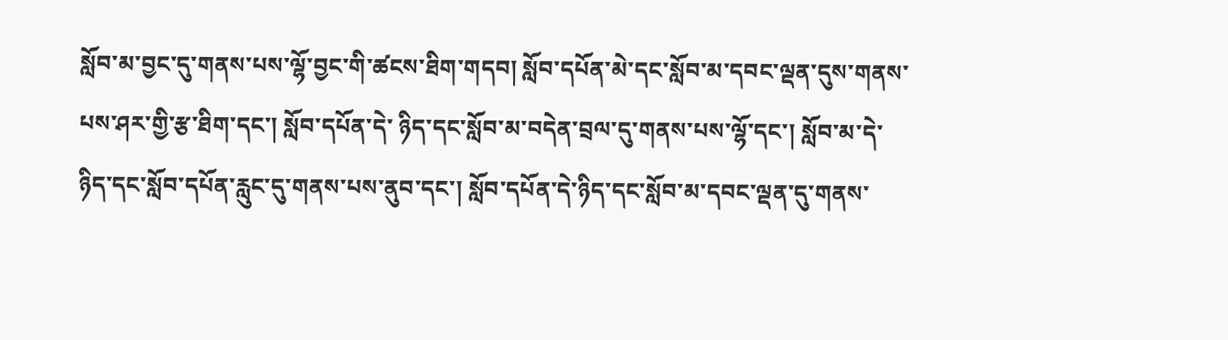སློབ་མ་བྱང་དུ་གནས་པས་ལྷོ་བྱང་གི་ཚངས་ཐིག་གདབ། སློབ་དཔོན་མེ་དང་སློབ་མ་དབང་ལྡན་དུས་གནས་པས་ཤར་གྱི་རྩ་ཐིག་དང་། སློབ་དཔོན་དེ་ ཉིད་དང་སློབ་མ་བདེན་བྲལ་དུ་གནས་པས་ལྷོ་དང་། སློབ་མ་དེ་ཉིད་དང་སློབ་དཔོན་རླུང་དུ་གནས་པས་ནུབ་དང་། སློབ་དཔོན་དེ་ཉིད་དང་སློབ་མ་དབང་ལྡན་དུ་གནས་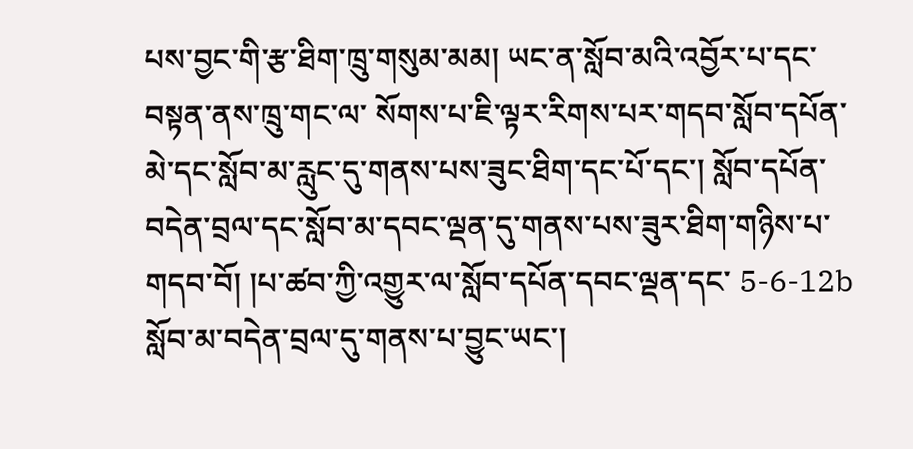པས་བྱང་གི་རྩ་ཐིག་ཁྲུ་གསུམ་མམ། ཡང་ན་སློབ་མའི་འབྱོར་པ་དང་བསྟན་ནས་ཁྲུ་གང་ལ་ སོགས་པ་ཇི་ལྟར་རིགས་པར་གདབ་སློབ་དཔོན་མེ་དང་སློབ་མ་རླུང་དུ་གནས་པས་ཟུང་ཐིག་དང་པོ་དང་། སློབ་དཔོན་བདེན་བྲལ་དང་སློབ་མ་དབང་ལྡན་དུ་གནས་པས་ཟུར་ཐིག་གཉིས་པ་གདབ་བོ། །པ་ཚབ་ཀྱི་འགྱུར་ལ་སློབ་དཔོན་དབང་ལྡན་དང་ 5-6-12b སློབ་མ་བདེན་བྲལ་དུ་གནས་པ་བྱུང་ཡང་།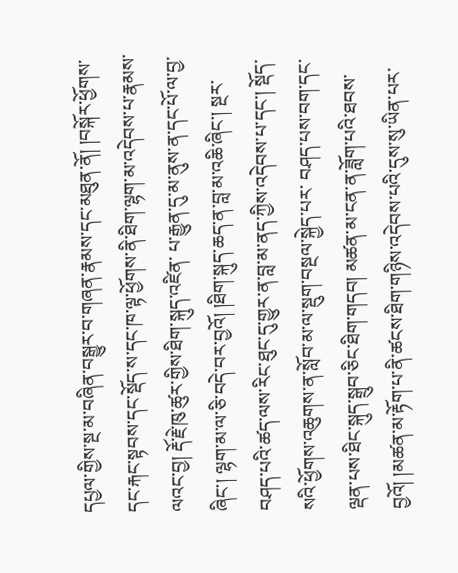དཔྱལ་གྱིས་སྔ་མ་བཞིན་བསྒྱུར་བ་གཞན་རྣམས་དང་མཐུན་ནོ། །བསྐོར་ཕྱོགས་དང་རྐང་སྟབས་དང་སྡོད་ས་དང་ཁ་ལྟ་ཕྱོགས་ནི་ཐིག་ལྷག་མ་འདེབས་པ་རྣམས་ལའང་བྱ། རྡོ་རྗེ་ཁུ་ཚུར་གྱིས་ཐིག་སྐུད་འཛིན་ པ་རྒྱུན་དུ་མ་ནུས་ན་དང་པོ་ལ་བྱ་ཞིང་། ལྷག་མ་ལ་ཅི་བདེ་བར་བྱའོ། །ཐིག་སྐུད་ཆད་ན་བླ་མ་འཆི་ཞིང་། སྔར་བཤད་པའི་ཚད་ལས་རིང་ཐུང་དུ་གྱུར་ན་བླ་མ་ནད་ཀྱིས་འདེབས་པ་དང་། སྡོད་སའི་ཕྱོགས་འཆུགས་ན་སློབ་མ་ལ་སྡུག་བསྔལ་སྐྱེད་པར་ བཤད་པས་བག་དང་ལྡན་པས་ཐིང་སྐུད་སྒྲུབ་ཅིང་ཐིག་གདབ། མཚན་མ་ངན་ན་ཟློག་པའི་ཐབས་བྱའོ། །མཚན་མ་རྟོག་པ་ནི་ཚངས་ཐིག་གཉིས་འདེབས་པའི་དུས་སུ་ཡིན་པར་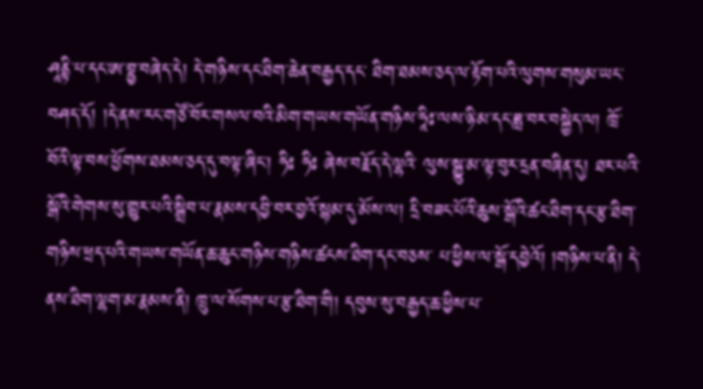ཤཱནྟི་པ་དང་ཨ་བྷྱ་བཞེད་དེ། དེ་གཉིས་དང་ཐིག་ཆེན་བརྒྱད་དང་ ཐིག་ཐམས་ཅད་ལ་རྟོག་པའི་ལུགས་གསུམ་ཡང་བཤད་དོ། །དེ་ནས་རང་གཙོ་བོར་གསལ་བའི་མིག་གཡས་གཡོན་གཉིས་ཧཱིཿ་ལས་ཉི་མ་དང་ཟླ་བར་བསྐྱེད་ལ། ཁྲོ་བོའི་ལྟ་བས་ཕྱོགས་ཐམས་ཅད་དུ་བལྟ་ཞིང་། ཧིཿ ཧིཿ ཞེས་བརྗོད་དེ་ལྷའི་ ལུས་སྒྱུ་མ་ལྟ་བུར་དྲན་བཞིན་དུ། ཐར་པའི་སྒོའི་གེགས་སུ་གྱུར་པའི་སྒྲིབ་པ་རྣམས་དབྱི་བར་བྱའོ་སྙམ་དུ་མོས་ལ། དྲི་བཟང་པོའི་ཆུས་སྒོའི་ཚང་ཐིག་དང་རྩ་ཐིག་གཉིས་ཕྲད་པའི་གཡས་གཡོན་ཆ་ཆུང་གཉིས་གཉིས་ཚངས་ཐིག་དང་བཅས་ པ་ཕྱིས་ལ་སྒོ་དབྱེའོ། །གཉིས་པ་ནི། དེ་ནས་ཐིག་ལྷག་མ་རྣམས་ནི། ཁྲུ་ལ་སོགས་པ་རྩ་ཐིག་གི། དབུས་སུ་བརྒྱད་ཆ་ཕྱིས་པ་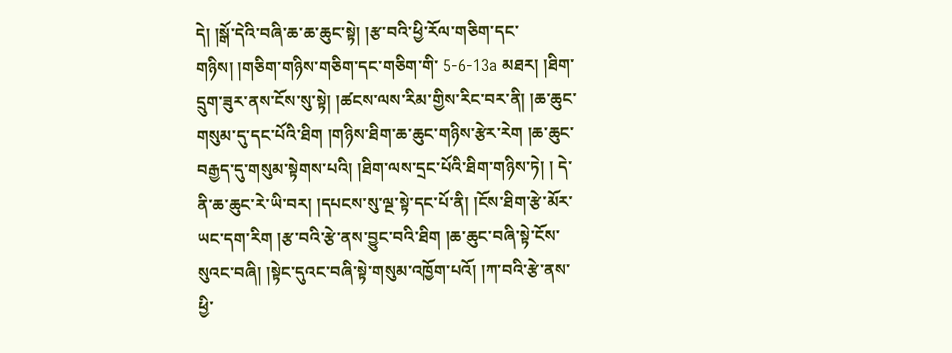དེ། །སྒོ་དེའི་བཞི་ཆ་ཆ་ཆུང་སྟེ། །རྩ་བའི་ཕྱི་རོལ་གཅིག་དང་གཉིས། །གཅིག་གཉིས་གཅིག་དང་གཅིག་གི་ 5-6-13a མཐར། །ཐིག་དྲུག་ཟུར་ནས་ངོས་སུ་སྟེ། །ཚངས་ལས་རིམ་གྱིས་རིང་བར་ནི། །ཆ་ཆུང་གསུམ་དུ་དང་པོའི་ཐིག །གཉིས་ཐིག་ཆ་ཆུང་གཉིས་རྩེར་རེག །ཆ་ཆུང་བརྒྱད་དུ་གསུམ་སྟེགས་པའི། །ཐིག་ལས་དྲང་པོའི་ཐིག་གཉིས་ཏེ། ། དེ་ནི་ཆ་ཆུང་རེ་ཡི་བར། །དཔངས་སུ་ལྔ་སྟེ་དང་པོ་ནི། །ངོས་ཐིག་རྩེ་མོར་ཡང་དག་རིག །རྩ་བའི་རྩེ་ནས་བྱུང་བའི་ཐིག །ཆ་ཆུང་བཞི་སྟེ་ངོས་སུའང་བཞི། །སྟེང་དུའང་བཞི་སྟེ་གསུམ་འཁྱོག་པའོ། །ཀ་བའི་རྩེ་ནས་ཕྱི་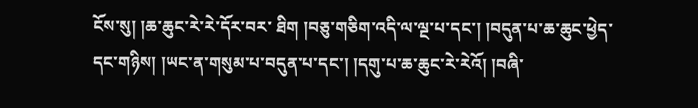ངོས་སུ། །ཆ་ཆུང་རེ་རེ་དོར་བར་ ཐིག །བཅུ་གཅིག་འདི་ལ་ལྔ་པ་དང་། །བདུན་པ་ཆ་ཆུང་ཕྱེད་དང་གཉིས། །ཡང་ན་གསུམ་པ་བདུན་པ་དང་། །དགུ་པ་ཆ་ཆུང་རེ་རེའོ། །བཞི་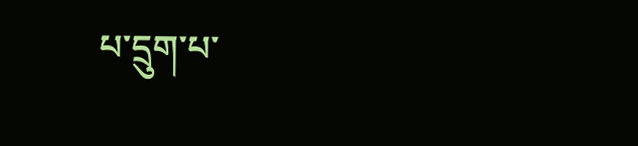པ་དྲུག་པ་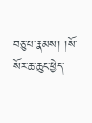བཅུ་པ་རྣམས། །སོ་སོར་ཆ་ཆུང་ཕྱེད་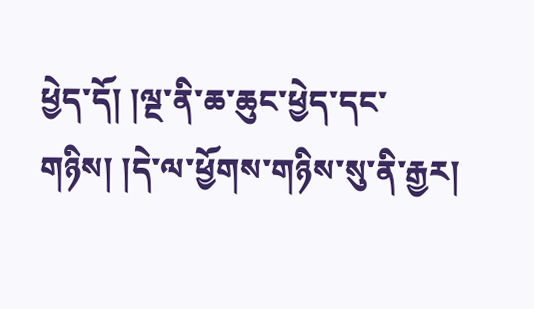ཕྱེད་དོ། །ལྔ་ནི་ཆ་ཆུང་ཕྱེད་དང་གཉིས། །དེ་ལ་ཕྱོགས་གཉིས་སུ་ནི་རྒྱར།